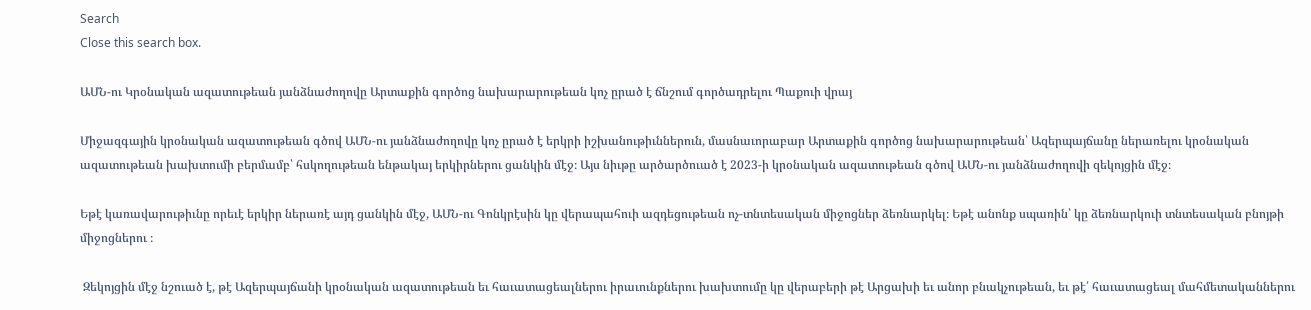Search
Close this search box.

ԱՄՆ-ու Կրօնական ազատութեան յանձնաժողովը Արտաքին գործոց նախարարութեան կոչ ըրած է ճնշում գործադրելու Պաքուի վրայ

Միջազգային կրօնական ազատութեան գծով ԱՄՆ-ու յանձնաժողովը կոչ ըրած է երկրի իշխանութիւններուն, մասնաւորաբար Արտաքին գործոց նախարարութեան՝ Ազերպայճանը ներառելու կրօնական ազատութեան խախտումի բերմամբ՝ հսկողութեան ենթակայ երկիրներու ցանկին մէջ։ Այս նիւթը արծարծուած է 2023-ի կրօնական ազատութեան գծով ԱՄՆ-ու յանձնաժողովի զեկոյցին մէջ։

Եթէ կառավարութիւնը որեւէ երկիր ներառէ այդ ցանկին մէջ, ԱՄՆ-ու Գոնկրէսին կը վերապահուի ազդեցութեան ոչ-տնտեսական միջոցներ ձեռնարկել։ Եթէ անոնք սպառին՝ կը ձեռնարկուի տնտեսական բնոյթի միջոցներու ։

 Զեկոյցին մէջ նշուած է, թէ Ազերպայճանի կրօնական ազատութեան եւ հաւատացեալներու իրաւունքներու խախտումը կը վերաբերի թէ Արցախի եւ անոր բնակչութեան, եւ թէ՛ հաւատացեալ մահմետականներու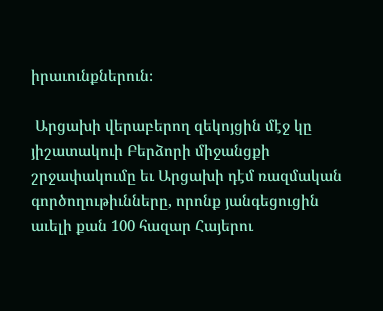իրաւունքներուն։

 Արցախի վերաբերող զեկոյցին մէջ կը յիշատակուի Բերձորի միջանցքի շրջափակումը եւ Արցախի դէմ ռազմական գործողութիւնները, որոնք յանգեցուցին աւելի քան 100 հազար Հայերու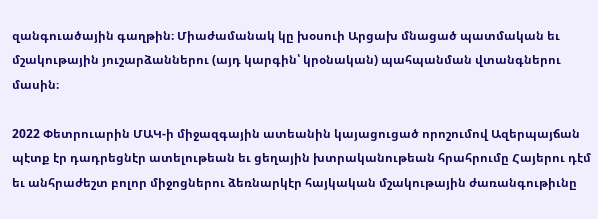զանգուածային գաղթին։ Միաժամանակ կը խօսուի Արցախ մնացած պատմական եւ մշակութային յուշարձաններու (այդ կարգին՝ կրօնական) պահպանման վտանգներու մասին։

2022 Փետրուարին ՄԱԿ-ի միջազգային ատեանին կայացուցած որոշումով Ազերպայճան պէտք էր դադրեցնէր ատելութեան եւ ցեղային խտրականութեան հրահրումը Հայերու դէմ եւ անհրաժեշտ բոլոր միջոցներու ձեռնարկէր հայկական մշակութային ժառանգութիւնը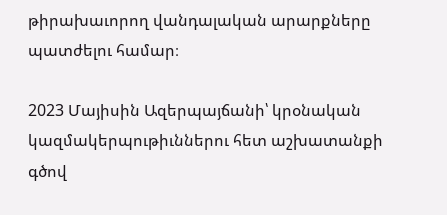թիրախաւորող վանդալական արարքները պատժելու համար։

2023 Մայիսին Ազերպայճանի՝ կրօնական կազմակերպութիւններու հետ աշխատանքի գծով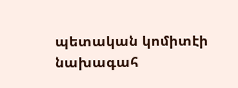պետական կոմիտէի նախագահ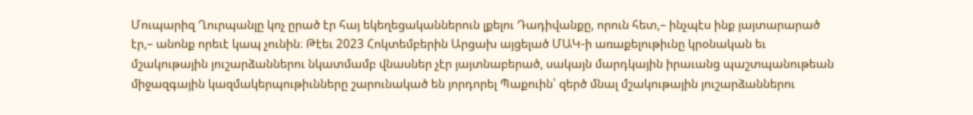Մուպարիզ Ղուրպանլը կոչ ըրած էր հայ եկեղեցականներուն լքելու Դադիվանքը, որուն հետ,– ինչպէս ինք յայտարարած էր,– անոնք որեւէ կապ չունին։ Թէեւ 2023 Հոկտեմբերին Արցախ այցելած ՄԱԿ-ի առաքելութիւնը կրօնական եւ մշակութային յուշարձաններու նկատմամբ վնասներ չէր յայտնաբերած, սակայն մարդկային իրաւանց պաշտպանութեան միջազգային կազմակերպութիւնները շարունակած են յորդորել Պաքուին՝ զերծ մնալ մշակութային յուշարձաններու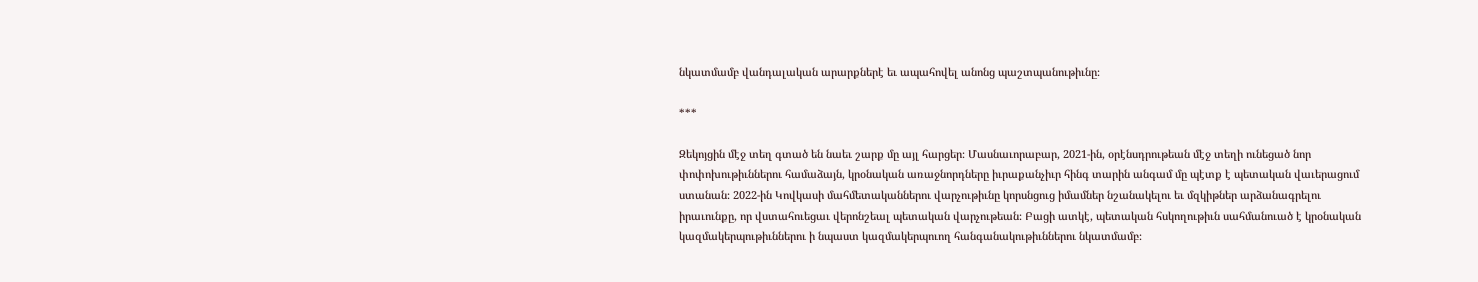նկատմամբ վանդալական արարքներէ եւ ապահովել անոնց պաշտպանութիւնը։

***

Զեկոյցին մէջ տեղ գտած են նաեւ շարք մը այլ հարցեր։ Մասնաւորաբար, 2021-ին, օրէնսդրութեան մէջ տեղի ունեցած նոր փոփոխութիւններու համաձայն, կրօնական առաջնորդները իւրաքանչիւր հինգ տարին անգամ մը պէտք է պետական վաւերացում ստանան։ 2022-ին Կովկասի մահմետականներու վարչութիւնը կորսնցուց իմամներ նշանակելու եւ մզկիթներ արձանագրելու իրաւունքը, որ վստահուեցաւ վերոնշեալ պետական վարչութեան։ Բացի ատկէ, պետական հսկողութիւն սահմանուած է կրօնական կազմակերպութիւններու ի նպաստ կազմակերպուող հանգանակութիւններու նկատմամբ։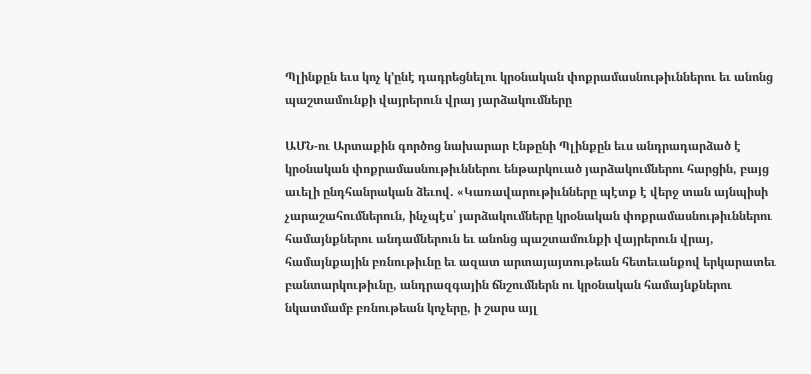Պլինքըն եւս կոչ կ՚ընէ դադրեցնելու կրօնական փոքրամասնութիւններու եւ անոնց պաշտամունքի վայրերուն վրայ յարձակումները

ԱՄՆ-ու Արտաքին գործոց նախարար Էնթընի Պլինքըն եւս անդրադարձած է  կրօնական փոքրամասնութիւններու ենթարկուած յարձակումներու հարցին, բայց աւելի ընդհանրական ձեւով. «Կառավարութիւնները պէտք է վերջ տան այնպիսի չարաշահումներուն, ինչպէս՝ յարձակումները կրօնական փոքրամասնութիւններու համայնքներու անդամներուն եւ անոնց պաշտամունքի վայրերուն վրայ, համայնքային բռնութիւնը եւ ազատ արտայայտութեան հետեւանքով երկարատեւ բանտարկութիւնը, անդրազգային ճնշումներն ու կրօնական համայնքներու նկատմամբ բռնութեան կոչերը, ի շարս այլ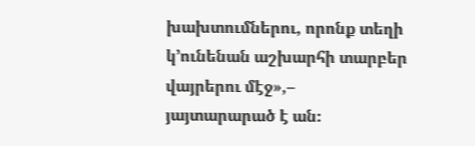խախտումներու, որոնք տեղի կ՚ունենան աշխարհի տարբեր վայրերու մէջ»,– յայտարարած է ան։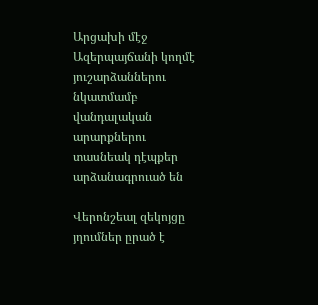Արցախի մէջ Ազերպայճանի կողմէ յուշարձաններու նկատմամբ վանդալական արարքներու տասնեակ դէպքեր արձանագրուած են

Վերոնշեալ զեկոյցը յղումներ ըրած է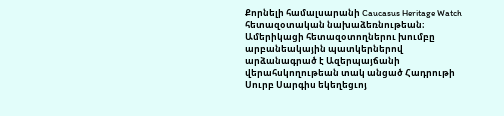Քորնելի համալսարանի Caucasus Heritage Watch հետազօտական նախաձեռնութեան։ Ամերիկացի հետազօտողներու խումբը արբանեակային պատկերներով արձանագրած է Ազերպայճանի վերահսկողութեան տակ անցած Հադրութի Սուրբ Սարգիս եկեղեցւոյ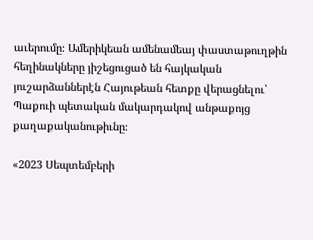աւերումը։ Ամերիկեան ամենամեայ փաստաթուղթին հեղինակները յիշեցուցած են հայկական յուշարձաններէն Հայութեան հետքը վերացնելու՝ Պաքուի պետական մակարդակով անթաքոյց քաղաքականութիւնը։

«2023 Սեպտեմբերի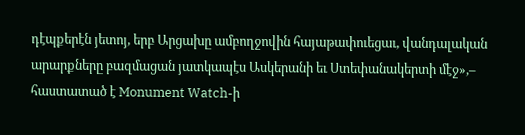դէպքերէն յետոյ, երբ Արցախը ամբողջովին հայաթափուեցաւ, վանդալական արարքները բազմացան յատկապէս Ասկերանի եւ Ստեփանակերտի մէջ»,– հաստատած է Monument Watch-ի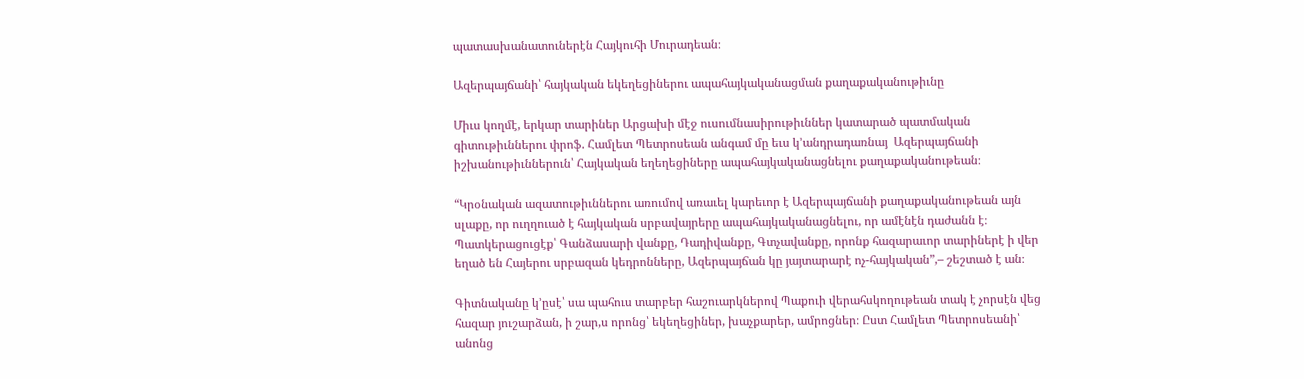պատասխանատուներէն Հայկուհի Մուրադեան։

Ազերպայճանի՝ հայկական եկեղեցիներու ապահայկականացման քաղաքականութիւնը

Միւս կողմէ, երկար տարիներ Արցախի մէջ ուսումնասիրութիւններ կատարած պատմական գիտութիւններու փրոֆ. Համլետ Պետրոսեան անգամ մը եւս կ՚անդրադառնայ  Ազերպայճանի իշխանութիւններուն՝ Հայկական եղեղեցիները ապահայկականացնելու քաղաքականութեան։

“Կրօնական ազատութիւններու առումով առաւել կարեւոր է Ազերպայճանի քաղաքականութեան այն սլաքը, որ ուղղուած է հայկական սրբավայրերը ապահայկականացնելու, որ ամէնէն դաժանն է։ Պատկերացուցէք՝ Գանձասարի վանքը, Դադիվանքը, Գտչավանքը, որոնք հազարաւոր տարիներէ ի վեր եղած են Հայերու սրբազան կեդրոնները, Ազերպայճան կը յայտարարէ ոչ-հայկական”,– շեշտած է ան։

Գիտնականը կ՚ըսէ՝ սա պահուս տարբեր հաշուարկներով Պաքուի վերահսկողութեան տակ է չորսէն վեց հազար յուշարձան, ի շար,ս որոնց՝ եկեղեցիներ, խաչքարեր, ամրոցներ։ Ըստ Համլետ Պետրոսեանի՝ անոնց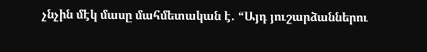չնչին մէկ մասը մահմետական է. “Այդ յուշարձաններու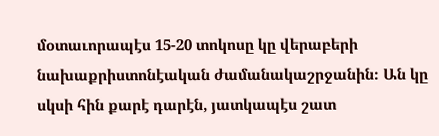մօտաւորապէս 15-20 տոկոսը կը վերաբերի նախաքրիստոնէական ժամանակաշրջանին։ Ան կը սկսի հին քարէ դարէն, յատկապէս շատ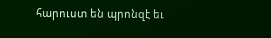հարուստ են պրոնզէ եւ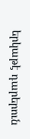երկաթէ դարերուն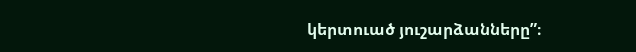կերտուած յուշարձանները”։